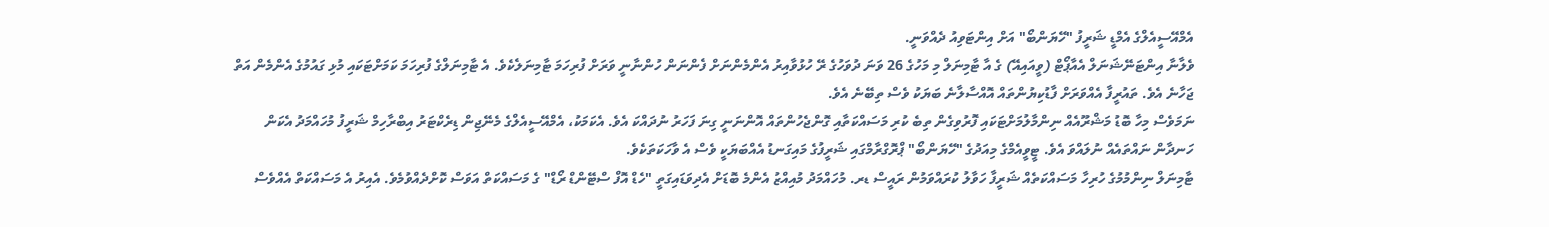އެމްއޭސީއެލްގެ އެމްޑީ ޝަރީފު "ހޭޔަންބޯ" އަށް އިންޓަވިއު ދެއްވަނީ.
ވެލާނާ އިންޓަނޭޝަނަލް އެއާޕޯޓް (ވީއައިއޭ) ގެ އާ ޓާމިނަލް މި މަހުގެ 26 ވަނަ ދުވަހުގެ ރޭ ހުޅުވާއިރު އެންމެންނަށް ފެންނަން ހުންނާނީ ވަރަށް ފުރިހަމަ ޓާމިނަލެކެވެ. އެ ޓާމިނަލްގެ ފުރިހަމަ ކަމަށްޓަކައި މުޅި ގައުމުގެ އެންމެން އަތް ޖަހާނެ އެވެ. ތައުރީފާ އެއްވަރަށް ފާޑުކިޔުންތައް އޮއްސާލާނެ ބަޔަކު ވެސް ތިބޭނެ އެވެ.
ނަމަވެސް މިހާ ބޮޑު މަޝްރޫއެއް ނިންމާލުމަށްޓަކައި ފޮރުވިގެން ތިބެ ކުރި މަސައްކަތާއި ގޮންޖެހުންތައް އޮންނަނީ ގިނަ ފަހަރު ނުދައްކަ އެވެ. އެކަމަކު، އެމްއޭސީއެލްގެ މެނޭޖިން ޑިރެކްޓަރު އިބްރާހިމް ޝަރީފު މުހައްމަދު އެކަން ހަނދާން ނައްތައެއް ނުލައްވަ އެވެ. ޓީވީއެމްގެ މިއަދުގެ "ހޭޔަންބޯ" ޕްރޮގްރާމްގައި ޝަރީފުގެ މައިގަނޑު އެއްބަޔަކީ ވެސް އެ ވާހަކަތަކެވެ.
ޓާމިނަލް ނިންމުމުގެ ހުރިހާ މަސައްކަތެއް ޝަރީފާ ހަވާލު ކުރައްވަމުން ރައީސް ޑރ. މުހައްމަދު މުއިއްޒު އެންމެ ބޮޑަށް އެދިވަޑައިގަތީ "ހެޑް އޮފް ސްޓޭންޑް ރޯޑް" ގެ މަސައްކަތް އަވަސް ކޮށްދެއްވުމެވެ. އެއިރު އެ މަސައްކަތް އެއްވެސް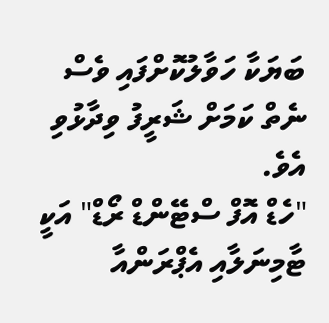ބަޔަކާ ހަވާލުކޮށްފައި ވެސް ނެތް ކަމަށް ޝަރީފު ވިދާޅުވި އެވެ.
"ހެޑް އޮފް ސްޓޭންޑް ރޯޑް" އަކީ ޓާމިނަލާއި އެޕްރަންއާ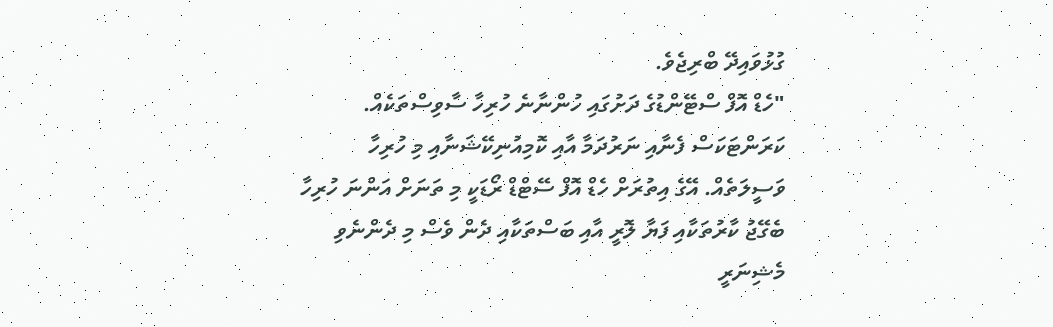ގުޅުވައިދޭ ބްރިޖެވެ.
"ހެޑް އޮފް ސްޓޭންޑުގެ ދަށުގައި ހުންނާނެ ހުރިހާ ސާވިސްތަކެއް. ކަރަންޓަކަސް ފެނާއި ނަރުދަމާ އާއި ކޮމިއުނިކޭޝަނާއި މި ހުރިހާ ވަސީލަތެއް. އޭގެ އިތުރަށް ހެޑް އޮފް ސޭޓްޑް ރޯޑަކީ މި ތަނަށް އަންނަ ހުރިހާ ބެގޭޖު ކާރުތަކާއި ފަޔާ ލޮރީ އާއި ބަސްތަކާއި ދެން ވެސް މި ދެންނެވި މެޝިނަރީ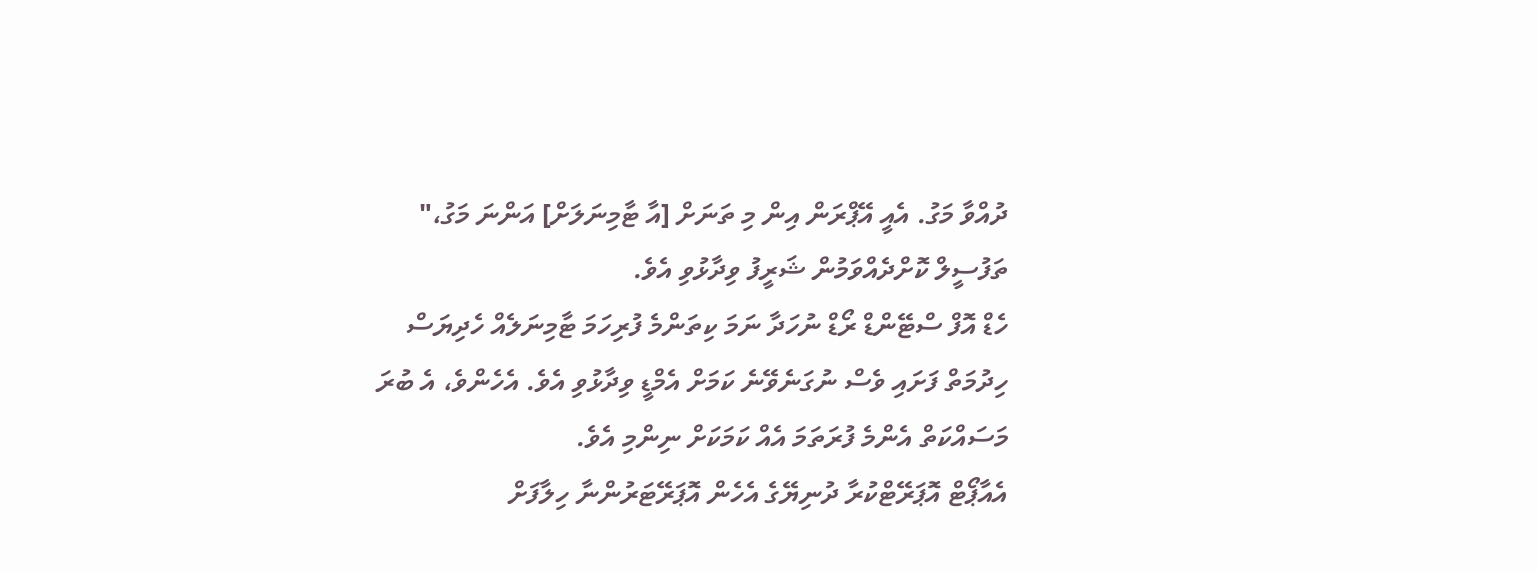ދުއްވާ މަގު. އެއީ އޭޕްރަން އިން މި ތަނަށް [އާ ޓާމިނަލަށް] އަންނަ މަގު،" ތަފުސީލް ކޮށްދެއްވަމުން ޝަރީފު ވިދާޅުވި އެވެ.
ހެޑް އޮފް ސްޓޭންޑް ރޯޑް ނުހަދާ ނަމަ ކިތަންމެ ފުރިހަމަ ޓާމިނަލެއް ހެދިޔަސް ހިދުމަތް ފަށައި ވެސް ނުގަނެވޭނެ ކަމަށް އެމްޑީ ވިދާޅުވި އެވެ. އެހެންވެ، އެ ބުރަ މަސައްކަތް އެންމެ ފުރަތަމަ އެއް ކަމަކަށް ނިންމި އެވެ.
އެއާޕޯޓް އޮޕަރޭޓްކުރާ ދުނިޔޭގެ އެހެން އޮޕަރޭޓަރުންނާ ހިލާފަށް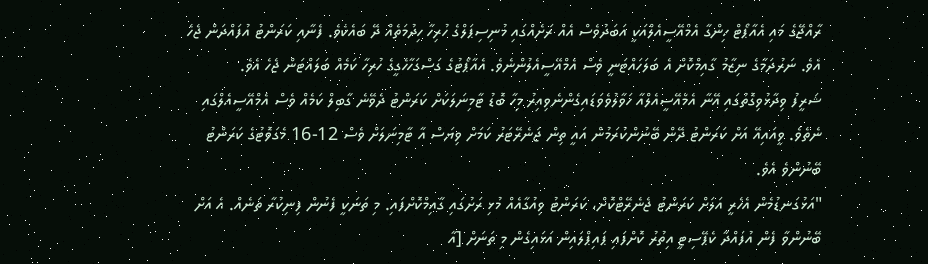ރާއްޖޭގެ މައި އެއާޕޯޓް ހިންގާ އެމްއޭސީއެލްއަކީ އަބަދުވެސް އެއް ރަށެއްގައި މުނިސިޕަލްގެ ހުރިހާ ހިދުމަތެއް ދޭ ބައެކެވެ. ފެނާއި ކަރަންޓު އުފައްދަން ޖެހެ އެވެ. ނަރުދަމާގެ ނިޒާމު ގާއިމްކޮށް އެ ބަލަހައްޓަނީ ވެސް އެމްއޭސީއެލުންނެވެ. އެއާޕޯޓުގެ ގަސްގަހާހެގީގެ ހުރިހާ ކަމެއް ބަލައްޓަން ޖެހެ އެވެ.
ޝަރީފު ވިދާޅުވިގޮތުގައި އޭނާ އެމްއޭސީއެލްއާ ހަވާލުވެވަޑައިގެންނެވިއިރު މިހާ ބޮޑު ޓާމިނަލަކަށް ކަރަންޓު ދެވޭނެ ގާބިލް ކަމެއް ވެސް އެމްއޭސީއެލްގައި ނެތެވެ. ވީއައިއޭ އަށް ކަރަންޓު ދޭން ބޭނުންކުރަމުން އައީ ތިން ޖަނެރޭޓަރު ކަމަށް ވިޔަސް އާ ޓާމިނަލަށް ވެސް 12-16 މެގަވޮޓުގެ ކަރަންޓު ބޭނުންވެ އެވެ.
"އަޅުގަނޑުމެން އެހެރީ އަލަށް ކަރަންޓު ޖެނެރޭޓްކޮށް، ކަރަންޓު ވިއުގާއެއް މުޅި ރަށުގައި ގާއިމްކޮށްފައި. މި ތަނަކީ ފެނުން ފިނިކުރާ ތަނެއް. އެ އަށް ބޭނުންވާ ފެން އުފައްދާ ކެޕޭސިޓީ އިތުރު ކޮށްފައި ޕައިޕްލައިން އަޅައިގެން މި ތަނަށް [އާ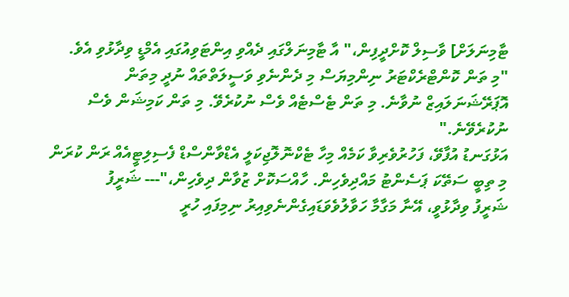ޓާމިނަލަށް] ވާސިލް ކޮށްދީފިން،" އާ ޓާމިނަލްގައި ދެއްވި އިންޓަވިއުގައި އެމްޑީ ވިދާޅުވި އެވެ.
"މި ތަން ކޮންޓްރެކްޓަރު ނިންމިޔަސް މި ދެންނެވި ވަސީލަތްތައް ނުދީ މިތަން އޮޕަރޭޝަނަލައިޒް ނުވާނެ. މި ތަން ޓެސްޓެއް ވެސް ނުކުރެވޭ. މި ތަން ކަމިޝަން ވެސް ނުކުރެވޭނެ."
އަޅުގަނޑު އުފާވޭ، ފަހުރުވެރިވާ ކަމެއް މިހާ ޓެކްނޮލޮޖިކަލީ އެޑްވާންސްޑް ފެސިލިޓީއެއް ރަން ކުރަން މި ތިބީ ސަތޭކަ ޕަސެންޓު މައްދިވެހިން. ހާއްސަކޮށް ޒުވާން ދިވެހިން،"--- ޝަރީފު
ޝަރީފު ވިދާޅުވީ، އޭނާ މަގާމާ ހަވާލުވެވަޑައިގެންނެވިއިރު ނިމިފައި ހުރީ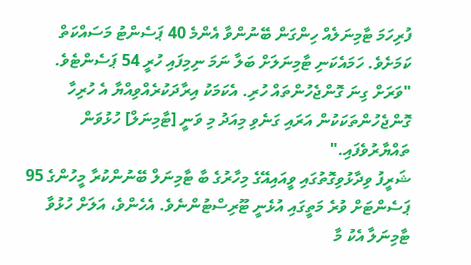ފުރިހަމަ ޓާމިނަލެއް ހިންގަން ބޭނުންވާ އެންމެ 40 ޕަސެންޓު މަސައްކަތް ކަމަށެވެ. ހަމައެކަނި ޓާމިނަލަށް ބަލާ ނަމަ ނިމިފައި ހުރީ 54 ޕަސެންޓެވެ.
"ވަރަށް ގިނަ ގޮންޖެހުންތައް ހުރި. އެކަމަކު އިރާދަކުރެއްވިއްޔާ އެ ހުރިހާ ގޮންޖެހުންތަކަކުން އަރައި ގަނެވި މިއަދު މި ވަނީ [ޓާމިނަލް] ހުޅުވަން ތައްޔާރުވެފައި."
ޝަރީފު ވިދާޅުވިގޮތުގައި ވީއައިއޭގެ މިހާރުގެ ބާ ޓާމިނަލް ބޭނުންކުރާ މީހުންގެ 95 ޕަސެންޓަށް ވުރެ މަތީގައި އުޅެނީ ޓޫރިސްޓުންނެވެ. އެހެންވެ، އަލަށް ހުޅުވާ ޓާމިނަލާ އެކު މާ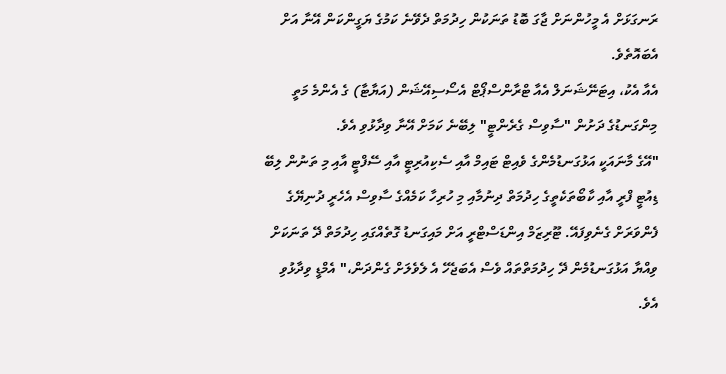ރަނގަޅަށް އެ މީހުންނަށް ޖާގަ ބޮޑު ތަނަކުން ހިދުމަތް ދެވޭނެ ކަމުގެ ޔަގީންކަން އޭނާ އަށް އެބައޮތެވެ.
އެއާ އެކު، އިޓަނޭޝަނަލް އެއާ ޓްރާންސްޕޯޓް އެސޯސިއޭޝަން (އަޔާޓާ) ގެ އެންމެ މަތީ މިންގަނޑުގެ ދަށުން "ސާވިސް ގެރެންޓީ" ލިބޭނެ ކަމަށް އޭނާ ވިދާޅުވި އެވެ.
"އޭގެ މާނައަކީ އަޅުގަނޑުމެންގެ ވެއިޓް ޓައިމް އާއި ސެކިއުރިޓީ އާއި ސޭފްޓީ އާއި މި ތަނުން ލިބޭ ޑިއުޓީ ފްރީ އާއި ކާބޯތަކެތީގެ ހިދުމަތް ދިނުމާއި މި ހުރިހާ ކަމެއްގެ ސާވިސް އެހެރީ ދުނިޔޭގެ ފެންވަރަށް ގެނެވިފައޭ. ޓޫރިޒަމް އިންޑަސްޓްރީ އަށް މައިގަނޑު ގޮތެއްގައި ހިދުމަތް ދޭ ތަނަކަށް ވިއްޔާ އަޅުގަނޑުމެން ދޭ ހިދުމަތްތައް ވެސް އެބަޖެހޭ އެ ލެވެލަށް ގެންދަން،" އެމްޑީ ވިދާޅުވި އެވެ.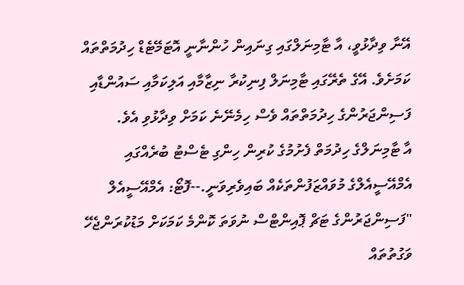އޭނާ ވިދާޅުވީ، އާ ޓާމިނަލްގައި ގިނައިން ހުންނާނީ އޮޓަމޭޓެޑް ހިދުމަތްތައް ކަމަށެވެ. އޭގެ ތެރޭގައި ޓާމިނަލް ފިނިކުރާ ނިޒާމާއި އަލިކަމާއި ސައުންޑާއި ފަސިންޖަރުންގެ ހިދުމަތްތައް ވެސް ހިމެނޭނެ ކަމަށް ވިދާޅުވި އެވެ.
އާ ޓާމިނަލްގެ ހިދުމަތް ފެށުމުގެ ކުރިން ހިންގި ޓެސްޓު ބުރެއްގައި އެމްއޭސީއެލްގެ މުވައްޒަފުންތަކެއް ބައިވެރިވަނީ.--ފޮޓޯ: އެމްއޭސީއެލް
"ފަސިންޖަރުންގެ ޓަޗް ޕޮއިންޓްސް ނުވަތަ ކޮންމެ ކަމަކަށް މަޑުކުރަންޖެހޭ ވަގުތުތައް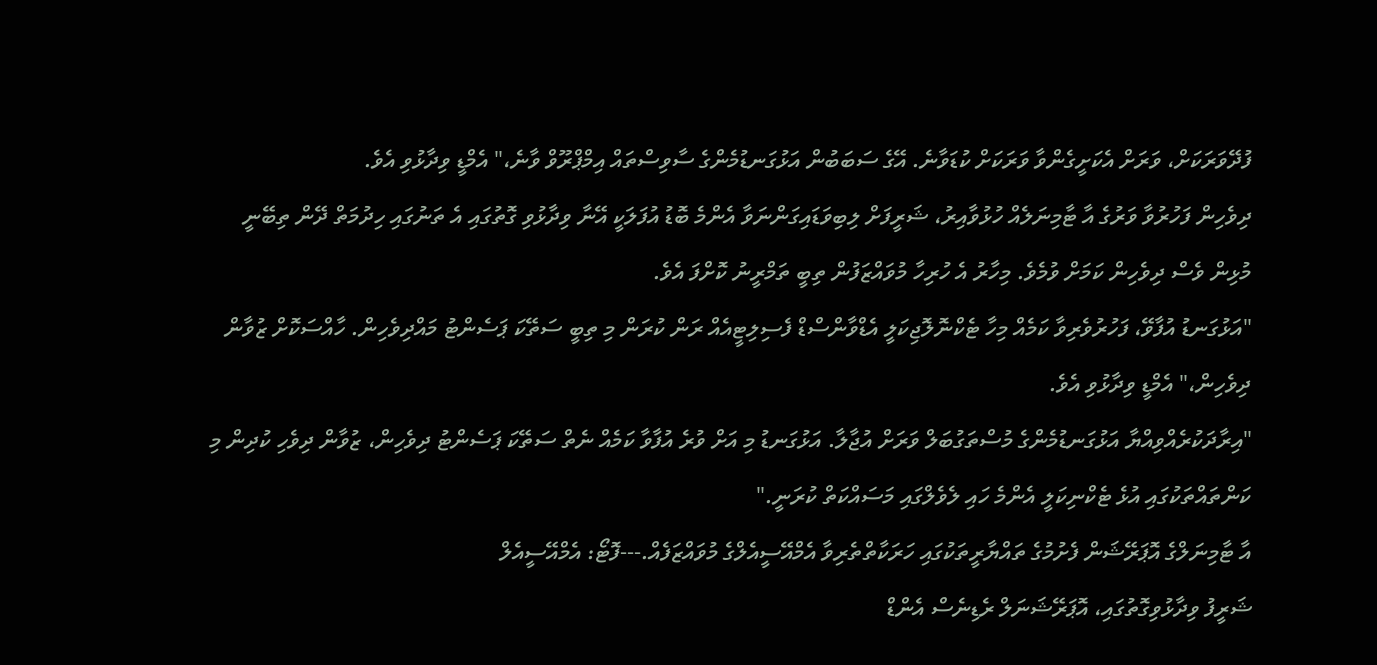ފުދޭވަރަކަށް، ވަރަށް އެކަށީގެންވާ ވަރަކަށް ކުޑަވާނެ. އޭގެ ސަބަބުން އަޅުގަނޑުމެންގެ ސާވިސްތައް އިމްޕްރޫވް ވާނެ،" އެމްޑީ ވިދާޅުވި އެވެ.
ދިވެހިން ފަހުރުވާ ވަރުގެ އާ ޓާމިނަލެއް ހުޅުވާއިރު، ޝަރީފަށް ލިބިވަޑައިގަންނަވާ އެންމެ ބޮޑު އުފަލަކީ އޭނާ ވިދާޅުވި ގޮތުގައި އެ ތަނުގައި ހިދުމަތް ދޭން ތިބޭނީ މުޅިން ވެސް ދިވެހިން ކަމަށް ވުމެވެ. މިހާރު އެ ހުރިހާ މުވައްޒަފުން ތިބީ ތަމްރީނު ކޮށްފަ އެވެ.
"އަޅުގަނޑު އުފާވޭ، ފަހުރުވެރިވާ ކަމެއް މިހާ ޓެކްނޮލޮޖިކަލީ އެޑްވާންސްޑް ފެސިލިޓީއެއް ރަން ކުރަން މި ތިބީ ސަތޭކަ ޕަސެންޓު މައްދިވެހިން. ހާއްސަކޮށް ޒުވާން ދިވެހިން،" އެމްޑީ ވިދާޅުވި އެވެ.
"އިރާދަކުރެއްވިއްޔާ އަޅުގަނޑުމެންގެ މުސްތަގުބަލް ވަރަށް އުޖާލާ. އަޅުގަނޑު މި އަށް ވުރެ އުފާވާ ކަމެއް ނެތް ސަތޭކަ ޕަސެންޓު ދިވެހިން، ޒުވާން ދިވެހި ކުދިން މި ކަންތައްތަކުގައި އުޅެ ޓެކްނިކަލީ އެންމެ ހައި ލެވެލްގައި މަސައްކަތް ކުރަނީ."
އާ ޓާމިނަލްގެ އޮޕަރޭޝަން ފެށުމުގެ ތައްޔާރީތަކުގައި ހަރަކާތްތެރިވާ އެމްއޭސީއެލްގެ މުވައްޒަފެއް.---ފޮޓޯ: އެމްއޭސީއެލް
ޝަރީފު ވިދާޅުވިގޮތުގައި، އޮޕަރޭޝަނަލް ރެޑިނެސް އެންޑް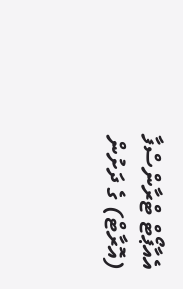އެއާޕޯޓް ޓްރާންސްފާ (އޮރާޓް) ގެ ދަށުން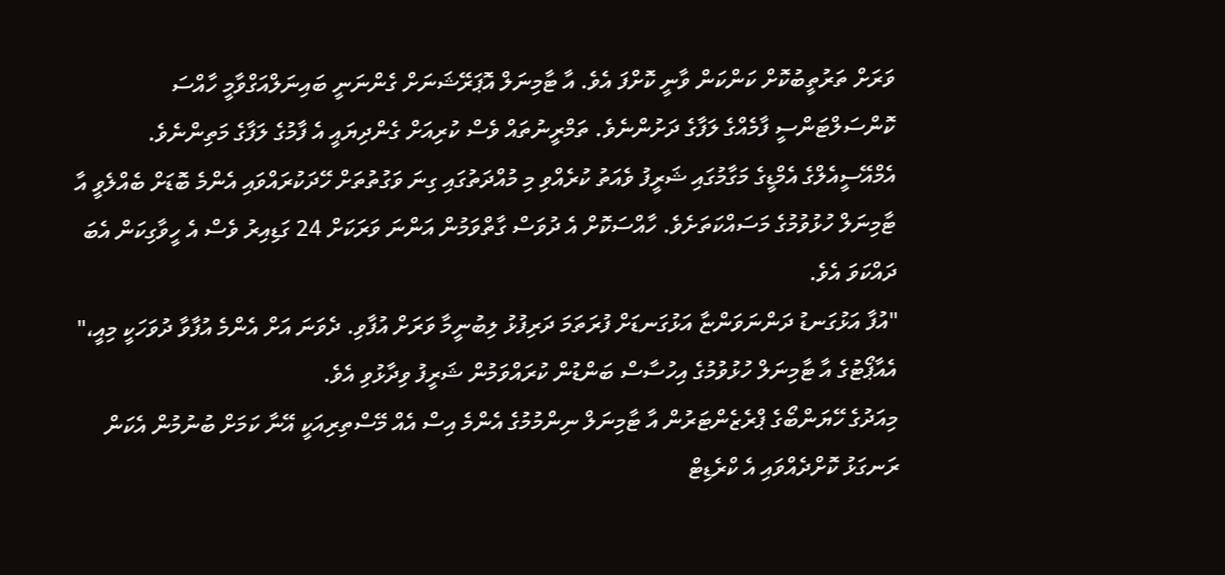ވަރަށް ތަރުތީބުކޮށް ކަންކަން ވާނީ ކޮށްފަ އެވެ. އާ ޓާމިނަލް އޮޕަރޭޝަނަށް ގެންނަނީ ބައިނަލްއަގްވާމީ ހާއްސަ ކޮންސަލްޓަންސީ ފާމެއްގެ ލަފާގެ ދަށުންނެވެ. ތަމްރީނުތައް ވެސް ކުރިއަށް ގެންދިޔައީ އެ ފާމުގެ ލަފާގެ މަތިންނެވެ.
އެމްއޭސީއެލްގެ އެމްޑީގެ މަގާމުގައި ޝަރީފު ވެއަތު ކުރެއްވި މި މުއްދަތުގައި ގިނަ ވަގުތުތަށް ހޭދަކުރައްވައި އެންމެ ބޮޑަށް ބެއްލެވީ އާ ޓާމިނަލް ހުޅުވުމުގެ މަސައްކަތަށެވެ. ހާއްސަކޮށް އެ ދުވަސް ގާތްވަމުން އަންނަ ވަރަކަށް 24 ގަޑިއިރު ވެސް އެ ހީވާގިކަން އެބަ ދައްކަވަ އެވެ.
"އުފާ އަޅުގަނޑު ދަންނަވަންޏާ އަޅުގަނޑަށް ފުރަތަމަ ދަރިފުޅު ލިބުނީމާ ވަރަށް އުފާވި. ދެވަނަ އަށް އެންމެ އުފާވާ ދުވަހަކީ މިއީ،" އެއާޕޯޓުގެ އާ ޓާމިނަލް ހުޅުވުމުގެ އިހުސާސް ބަންޑުން ކުރައްވަމުން ޝަރީފު ވިދާޅުވި އެވެ.
މިއަދުގެ ހޭޔަންބޯގެ ޕްރެޒެންޓަރުން އާ ޓާމިނަލް ނިންމުމުގެ އެންމެ އިސް އެއް މޭސްތިރިއަކީ އޭނާ ކަމަށް ބުނުމުން އެކަން ރަނގަޅު ކޮށްދެއްވައި އެ ކްރެޑިޓް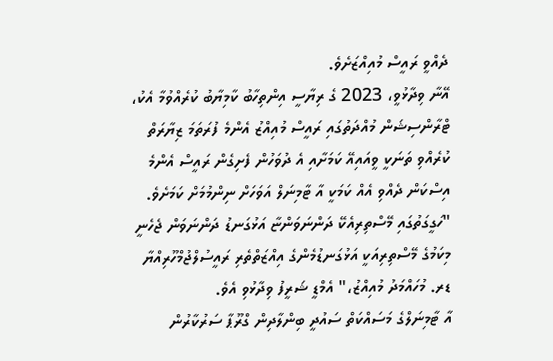ދެއްވީ ރައީސް މުއިއްޒަށެވެ.
އޭނާ ވިދާޅުވީ، 2023 ގެ ރިޔާސީ އިންތިހާބު ކާމިޔާބު ކުރެއްވުމާ އެކު، ޓްރާންސިޝަން މުއްދަތުގައި ރައީސް މުއިއްޒު އެންމެ ފުރަތަމަ ޒިޔާރަތް ކުރެއްވި ތަނަކީ ވީއައިއޭ ކަމަށާއި އެ ދުވަހުން ފެށިގެން ރައީސް އެންމެ އިސްކަން ދެއްވި އެއް ކަމަކީ އާ ޓާމިނަލް އަވަހަށް ނިންމުމަށް ކަމަށެވެ.
"ހަގީގަތުގައި މޭސްތިރިއެކޭ ދަންނަވަންޏާ އަޅުގަނޑު ދަންނަވަން ޖެހެނީ މިކަމުގެ މޭސްތިރިއަކީ އަޅުގަނޑުމެންގެ އިއްޒަތްތެރި ރައީސުލްޖުމްހޫރިއްޔާ ޑރ. މުހައްމަދު މުއިއްޒު،" އެމްޑީ ޝަރީފު ވިދާޅުވި އެވެ.
އާ ޓާމިނަލްގެ މަސައްކަތް ސައުދީ ބިންލާދިން ގްރޫޕާ ސަރުކާރުން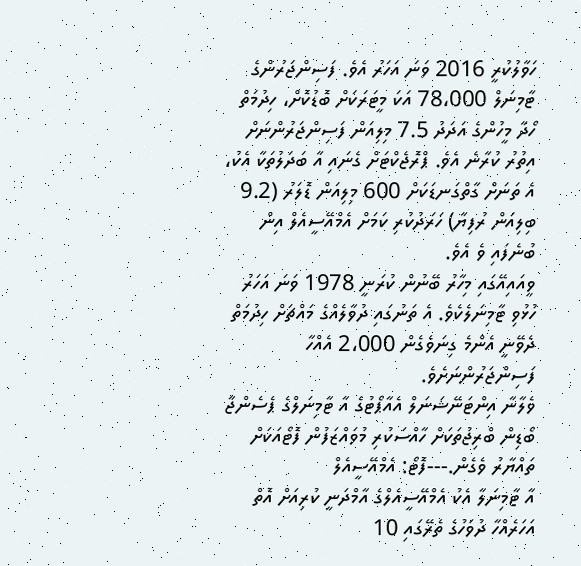ހަވާލުކުރީ 2016 ވަނަ އަހަރު އެވެ. ފަސިންޖަރުންގެ ޓާމިނަލް 78،000 އަކަ މީޓަރަކަށް ބޮޑުކޮށް، ހިދުމަތް ހޯދާ މީހުންގެ އަދަދު 7.5 މިލިއަން ފަސިންޖަރުންނަށް އިތުރު ކުރާނެ އެވެ. ޕްރޮޖެކްޓަށް ގެނައި އާ ބަދަލުތަކާ އެކު، އެ ތަނަށް ގާތްގަނޑަކަށް 600 މިލިއަން ޑޮލަރު (9.2 ބިލިއަން ރުފިޔާ) ހަރަދުކުރި ކަމަށް އެމްއޭސީއެލް އިން ބުނެފައި ވެ އެވެ.
ވީއައިއޭގައި މިހާރު ބޭނުން ކުރަނީ 1978 ވަނަ އަހަރު ހުޅުވި ޓާމިނަލެކެވެ. އެ ތަނުގައި ދުވާލެއްގެ މައްޗަށް ހިދުމަތް ދެވޭނީ އެންމެ ގިނަވެގެން 2،000 އެއްހާ ފަސިންޖަރުންނަށެވެ.
ވެލާނާ އިންޓަނޭޝަނަލް އެއާޕޯޓުގެ އާ ޓާމިނަލްގެ ޕެސެންޖާ ބޯޑިން ބްރިޖުތަކަށް ހާއްސަކުރި މުވައްޒަފުން ފޮޓޯއަކަށް ތައްޔާރު ވެގެން.---ފޮޓޯ: އެމްއޭސީއެލް
އާ ޓާމިނަލާ އެކު އެމްއޭސީއެލްގެ އާމްދަނީ ކުރިއަށް އޮތް އަހަރެއްހާ ދުވަހުގެ ތެރޭގައި 10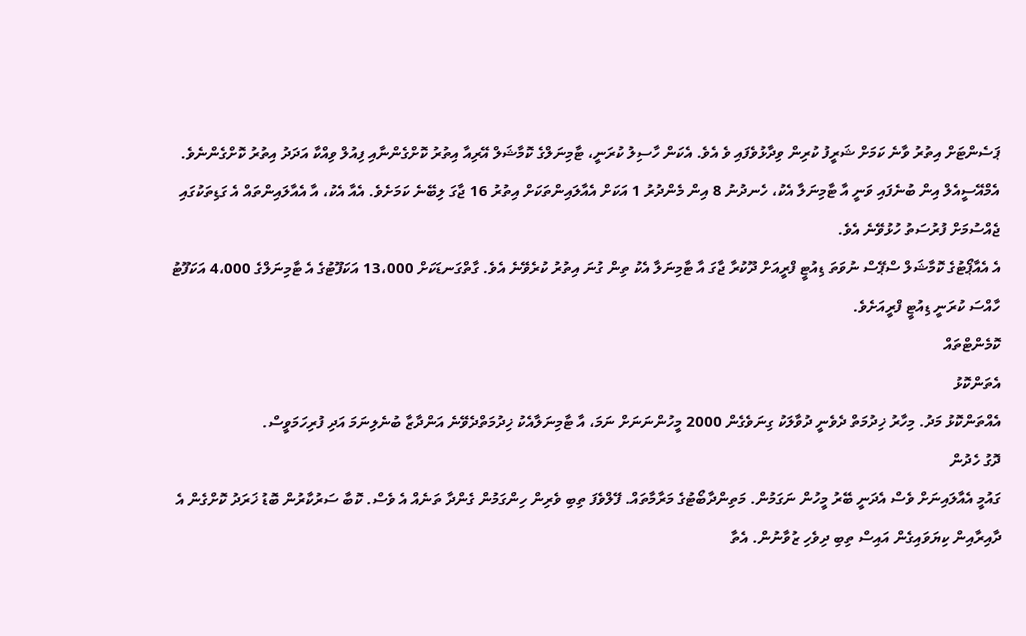ޕަސެންޓަށް އިތުރު ވާނެ ކަމަށް ޝަރީފު ކުރިން ވިދާޅުވެފައި ވެ އެވެ. އެކަން ހާސިލު ކުރަނީ، ޓާމިނަލްގެ ކޮމާޝަލް އޭރިއާ އިތުރު ކޮށްގެންނާއި ފިއުލް ވިއްކާ އަދަދު އިތުރު ކޮށްގެންނެވެ.
އެމްއޭސީއެލް އިން ބުނެފައި ވަނީ އާ ޓާމިނަލާ އެކު، ހެނދުނު 8 އިން މެންދުރު 1 އަކަށް އެއާލައިންތަކަށް އިތުރު 16 ޖާގަ ލިބޭނެ ކަމަށެވެ. އެއާ އެކު، އާ އެއާލައިންތައް އެ ގަޑިތަކުގައި ޖެއްސުމަށް ފުރުސަތު ހުޅުވޭނެ އެވެ.
އެ އެއާޕޯޓުގެ ކޮމާޝަލް ސްޕޭސް ނުވަތަ ޑިއުޓީ ފްރީއަށް ދޫކުރާ ޖާގަ އާ ޓާމިނަލާ އެކު ތިން ގުނަ އިތުރު ކުރެވޭނެ އެވެ. ގާތްގަނޑަކަށް 13،000 އަކަފޫޓުގެ އެ ޓާމިނަލްގެ 4،000 އަކަފޫޓު ހާއްސަ ކުރަނީ ޑިއުޓީ ފްރީއަށެވެ.
ކޮމެންޓްތައް
އެތަންކޮޅު
އެއްތަންކޮޅު މަދު. މިހާރު ޚިދުމަތް ދެވެނީ ދުވާލަކު ގިނަވެގެން 2000 މީހުންނަނަށް ނަމަ، އާ ޓާމިނަލާއެކު ޚިދުމަތްދެވޭނެ އަންދާޒާ ބުނެލިނަމަ އަދި ފުރިހަމަވީސް.
ދޮގު ހެދުން
ގައުމީ އެއާލައިނަށް ވެސް އެދަނީ ބޭރު މީހުން ނަގަމުން. މަތިންދާބޯޓުގެ މަރާމާތައް. ފޭލްވެފަ ތިބި ވެރިން ހިންގަމުން ގެންދާ ތަނެއް އެ ވެސް. ކޮބާ ސަރުކާރުން ބޮޑު ޚަރަދު ކޮށްގެން އެ ދާއިރާއިން ކިޔަވައިގެން އައިސް ތިބި ދިވެހި ޒުވާނުން. އެތާ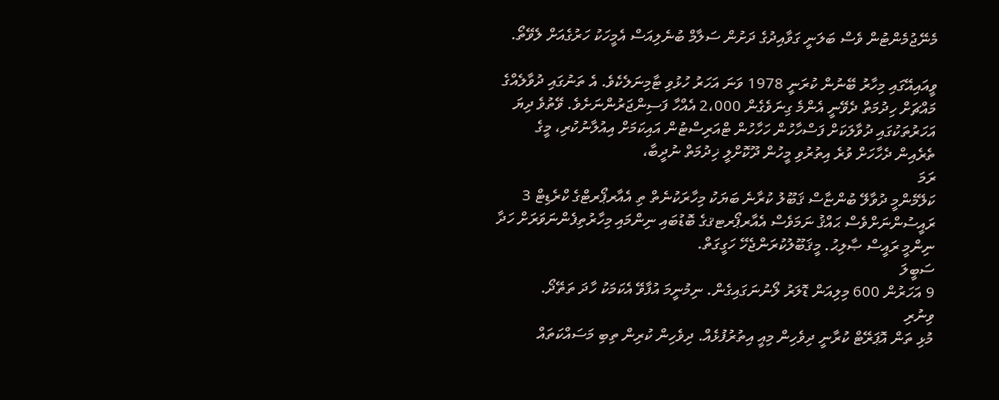މެނޭޖުމެންޓުން ވެސް ބަލަނީ ގަވާއިދުގެ ދަށުން ސަލާމް ބުނެލިއަސް އެމީހަކު ހަރުގެއަށް ލެވޭތޯ.

ވީއައިއޭގައި މިހާރު ބޭނުން ކުރަނީ 1978 ވަނަ އަހަރު ހުޅުވި ޓާމިނަލެކެވެ. އެ ތަނުގައި ދުވާލެއްގެ މައްޗަށް ހިދުމަތް ދެވޭނީ އެންމެ ގިނަވެގެން 2،000 އެއްހާ ފަސިންޖަރުންނަށެވެ. ވޭތުވެ ދިޔަ އަހަރުތަކުގައި ދުވާލަކަށް ފަސްހާހުން ހަހާހުން ޓްއަރިސްޓުން އައިކަމަށް އިއުލާނުކުރި، މީގެ ތެރެއިން ދެހާހަށް ވުރެ އިތުރުވި މީހުން ދޫކޮށްލީ ޚިދުމަތް ނުދީބާ،
ރަމަ
ކަލޭމެންމީ ދުވާލޭ ބުންޏާސް ޤަބޫލު ކުރާނެ ބަޔަކު މިހާރަކުނެތް ތި އެއާރޕޯރޓްގެ ކްރެޑިޓް 3 ރައީސުންނަށްވެސް ޙައްޤު ނަމަވެސް އެއާރޕޯރޓޤގެ ބޮޑުބައި ނިންމައި މިހާރުތިފެންނަވަރަށް ހަދާ ނިންމީ ރައީސް ޞާލިޙު. މީޤަބޫލުކުރަންޖެހޭ ހަގީގަތް.
ސަބީލަ
9 އަހަރުން 600 މިލިއަން ޑޮލަރު ލޯނުނަގައިގެން. ނިމުނީމަ އުފާވޭ އެކަމަކު ހާދަ ތަތޭދޯ.
ވިނުރި
މުޅި ތަން އޮޕަރޭޓް ކުރާނީ ދިވެހިން މިއީ އިތުރުފުޅެއް. ދިވެހިން ކުރިން ތިބި މަސައްކަތައް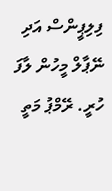ފިލިޕީންސް އަދި ނޭޕާލް މީހުން ލާފަ ހުރީ. ރޭމްޕު މަތީ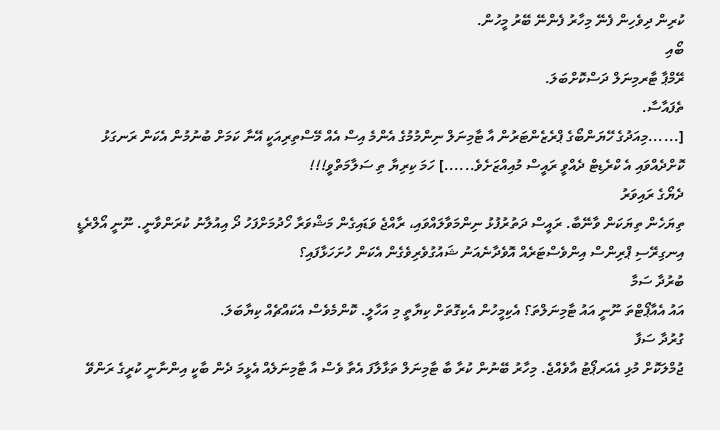ކުރިން ދިވެހިން ފެނޭ މިހާރު ފެންނޭ ބޭރު މީހުން.
ބޯއި
ރޭމްޕާ ޓާރމިނަލް ދަސްކޮށްބަލަ.
ތެފައާސާ.
[......މިއަދުގެ ހޭޔަންބޯގެ ޕްރެޒެންޓަރުން އާ ޓާމިނަލް ނިންމުމުގެ އެންމެ އިސް އެއް މޭސްތިރިއަކީ އޭނާ ކަމަށް ބުނުމުން އެކަން ރަނގަޅު ކޮށްދެއްވައި އެ ކްރެޑިޓް ދެއްވީ ރައީސް މުއިއްޒަށެވެ......] ހަމަ ކިރިޔާ ތި ސަލާމަތްވީ!!!
ދެޔޯގެ ރައިވަރު
ތިޔަހެން ތިޔަކަން ވާނޭބާ. ރައީސް ދަތުރުފުޅު ނިންމަވާލައްވައި، ރާއްޖެ ވަޑައިގެން މަޝްވަރާ ހޯދުމަށްފަހު ދޯ އިއުލާނު ކުރަންވާނީ. ނޫނީ އޯލްރެޑީ އިނގިރޭސި ޕްރިންސް އިންވެސްޓަރެއް އޮވެދާނެއަނު ޝައުގުވެރިވެގެން އެކަން ހުށަހަޅާފައި؟
ބުރުދާ ސަމާ
އައު އެއާޕޯޓްތަ ނޫނީ އައު ޓާމިނަލްތަ؟ އެކިމީހުން އެކިގޮތަށް ކިޔާތީ މި އަހާލީ. ކޮންމެވެސް އެކައްޗެއް ކިޔާބަލަ.
ގުރުދާ ސަފާ
ޖުމްލަކޮށް މުޅި އެއަރޕޯޓު އާވެއްޖެ. މިހާރު ބޭނުން ކުރާ ބާ ޓާމިނަލް ތަޅާލާފަ އެތާ ވެސް އާ ޓާމިނަލެއް އެޅީމަ ދެން ބާކީ އިންނާނީ ކުރީގެ ރަންވޭ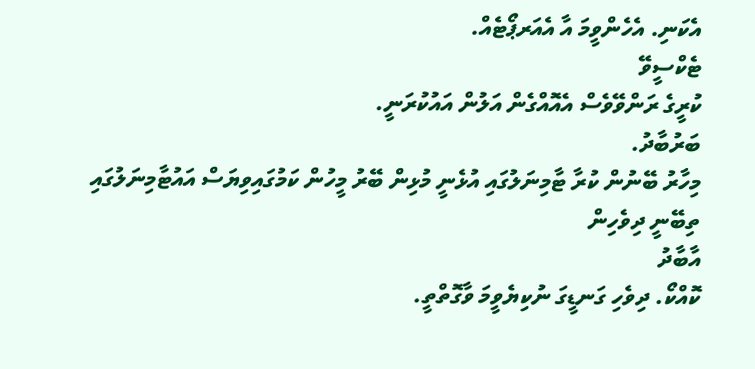އެކަނި. އެހެންވީމަ އާ އެއަރޕޯޓެއް.
ޓެކްސީވޭ
ކުރީގެ ރަންވޭވެސް އެއޮއްގެން އަލުން އައުކުރަނީ.
ބަރުބާދު.
މިހާރު ބޭނުން ކުރާ ޓާމިނަލުގައި އުޅެނީ މުޅިން ބޭރު މީހުން ކަމުގައިވިޔަސް އައުޓާމިނަލުގައި ތިބޭނީ ދިވެހިން
އާބާދު
ކޮއްކޯ. ދިވެހި ގަނޑީގަ ނުކިޔެވީމަ ވާގޮތްތީ.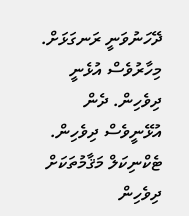ދޭހަނުވަނީ ރަނގަޅަށް. މިހާރުވެސް އުޅެނީ ދިވެހިން. ދެން އުޅޭނީވެސް ދިވެހިން. ޓެކްނިކަލް މަޤާމުތަކަށް ދިވެހިން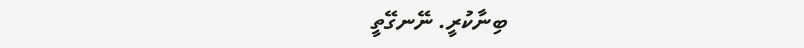ބިނާކުރީ. ނޭނގޭތީ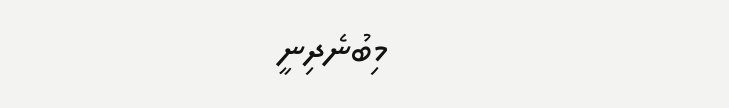މިބުނެދިނީ